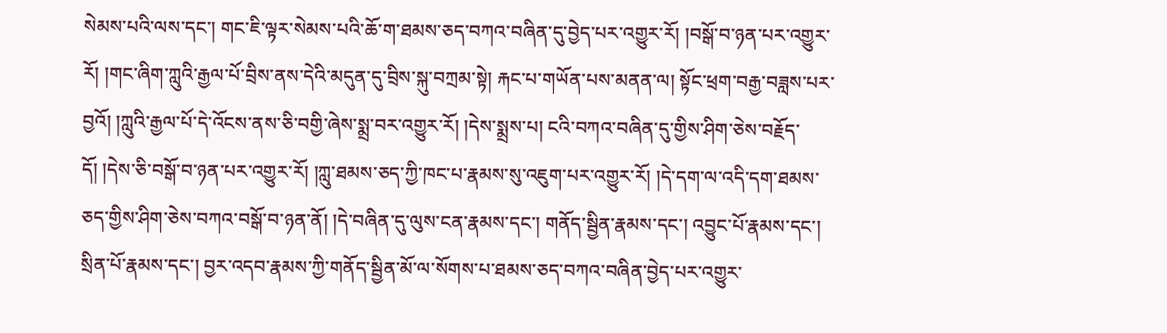སེམས་པའི་ལས་དང་། གང་ཇི་ལྟར་སེམས་པའི་ཆོ་ག་ཐམས་ཅད་བཀའ་བཞིན་དུ་བྱེད་པར་འགྱུར་རོ། །བསྒོ་བ་ཉན་པར་འགྱུར་རོ། །གང་ཞིག་ཀླུའི་རྒྱལ་པོ་བྲིས་ནས་དེའི་མདུན་དུ་བྲིས་སྐུ་བཀྲམ་སྟེ། རྐང་པ་གཡོན་པས་མནན་ལ། སྟོང་ཕྲག་བརྒྱ་བཟླས་པར་བྱའོ། །ཀླུའི་རྒྱལ་པོ་དེ་འོངས་ནས་ཅི་བགྱི་ཞེས་སྨྲ་བར་འགྱུར་རོ། །དེས་སྨྲས་པ། ངའི་བཀའ་བཞིན་དུ་གྱིས་ཤིག་ཅེས་བརྗོད་དོ། །དེས་ཅི་བསྒོ་བ་ཉན་པར་འགྱུར་རོ། །ཀླུ་ཐམས་ཅད་ཀྱི་ཁང་པ་རྣམས་སུ་འཇུག་པར་འགྱུར་རོ། །དེ་དག་ལ་འདི་དག་ཐམས་ཅད་གྱིས་ཤིག་ཅེས་བཀའ་བསྒོ་བ་ཉན་ནོ། །དེ་བཞིན་དུ་ལུས་ངན་རྣམས་དང་། གནོད་སྦྱིན་རྣམས་དང་། འབྱུང་པོ་རྣམས་དང་། སྲིན་པོ་རྣམས་དང་། བྱར་འདབ་རྣམས་ཀྱི་གནོད་སྦྱིན་མོ་ལ་སོགས་པ་ཐམས་ཅད་བཀའ་བཞིན་བྱེད་པར་འགྱུར་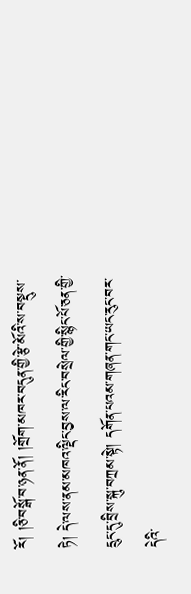རོ། །ཅི་བསྒོ་བ་ཉན་ནོ། །གྲོག་མཁར་བདུན་གྱི་རྩེ་མོའི་ས་བསྡུས་ཏེ། དེ་ལས་ནམ་མཁའ་ལྡིང་བྱས་ལ་རིང་བསྲེལ་གྱི་སྙིང་པོ་ཅན་གྱི་དྲུང་དུ་བྲིས་སྐུ་བཀྲམ་སྟེ། དགོན་པའམ་གཞན་གང་ཡང་རུང་བར་དེའི་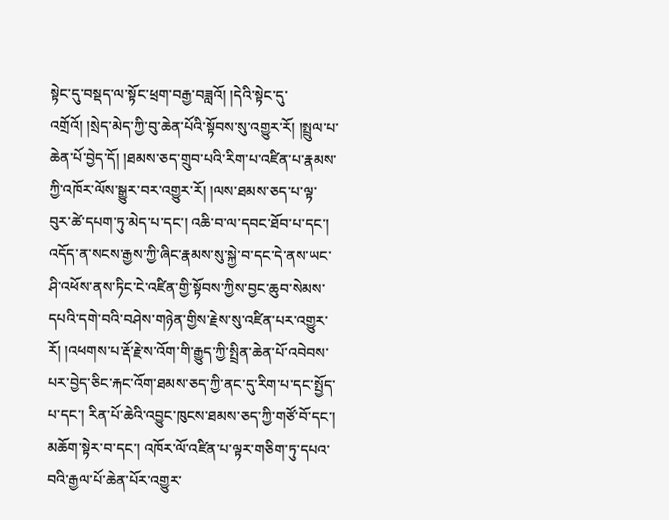སྟེང་དུ་བསྡད་ལ་སྟོང་ཕྲག་བརྒྱ་བཟླའོ། །དེའི་སྟེང་དུ་འགྲོའོ། །སྲེད་མེད་ཀྱི་བུ་ཆེན་པོའི་སྟོབས་སུ་འགྱུར་རོ། །སྤྲུལ་པ་ཆེན་པོ་བྱེད་དོ། །ཐམས་ཅད་གྲུབ་པའི་རིག་པ་འཛིན་པ་རྣམས་ཀྱི་འཁོར་ལོས་སྒྱུར་བར་འགྱུར་རོ། །ལས་ཐམས་ཅད་པ་ལྟ་བུར་ཚེ་དཔག་ཏུ་མེད་པ་དང་། འཆི་བ་ལ་དབང་ཐོབ་པ་དང་། འདོད་ན་སངས་རྒྱས་ཀྱི་ཞིང་རྣམས་སུ་སྐྱེ་བ་དང་དེ་ནས་ཡང་ཤི་འཕོས་ནས་ཏིང་ངེ་འཛིན་གྱི་སྟོབས་ཀྱིས་བྱང་ཆུབ་སེམས་དཔའི་དགེ་བའི་བཤེས་གཉེན་གྱིས་རྗེས་སུ་འཛིན་པར་འགྱུར་རོ། །འཕགས་པ་རྡོ་རྗེ་ས་འོག་གི་རྒྱུད་ཀྱི་སྤྲིན་ཆེན་པོ་འབེབས་པར་བྱེད་ཅིང་རྐང་འོག་ཐམས་ཅད་ཀྱི་ནང་དུ་རིག་པ་དང་སྤྱོད་པ་དང་། རིན་པོ་ཆེའི་འབྱུང་ཁུངས་ཐམས་ཅད་ཀྱི་གཙོ་བོ་དང་། མཆོག་སྟེར་བ་དང་། འཁོར་ལོ་འཛིན་པ་ལྟར་གཅིག་ཏུ་དཔའ་བའི་རྒྱལ་པོ་ཆེན་པོར་འགྱུར་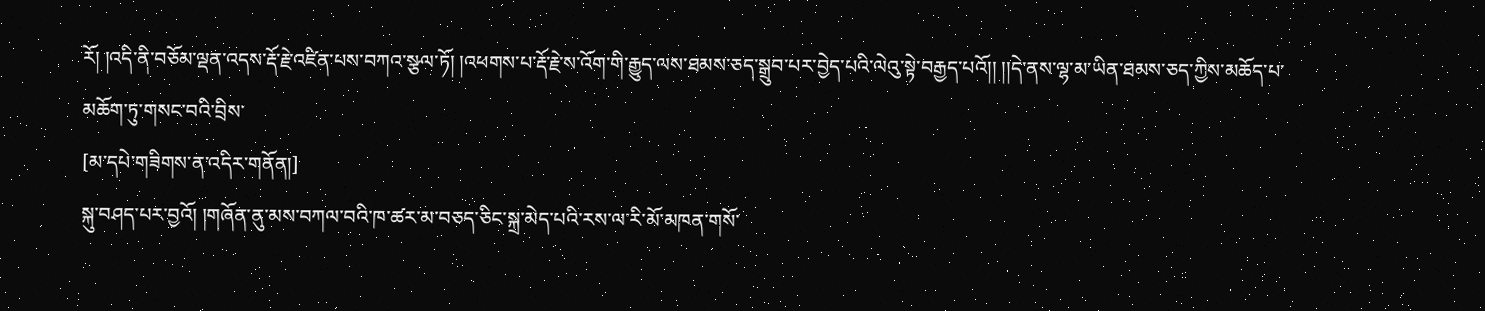རོ། །འདི་ནི་བཅོམ་ལྡན་འདས་རྡོ་རྗེ་འཛིན་པས་བཀའ་སྩལ་ཏོ། །འཕགས་པ་རྡོ་རྗེ་ས་འོག་གི་རྒྱུད་ལས་ཐམས་ཅད་སྒྲུབ་པར་བྱེད་པའི་ལེའུ་སྟེ་བརྒྱད་པའོ།། །།དེ་ནས་ལྷ་མ་ཡིན་ཐམས་ཅད་ཀྱིས་མཆོད་པ་མཆོག་ཏུ་གསང་བའི་བྲིས་
[མ་དཔེ་གཟིགས་ན་འདིར་གནོན།]
སྐུ་བཤད་པར་བྱའོ། །གཞོན་ནུ་མས་བཀལ་བའི་ཁ་ཚར་མ་བཅད་ཅིང་སྐྲ་མེད་པའི་རས་ལ་རི་མོ་མཁན་གསོ་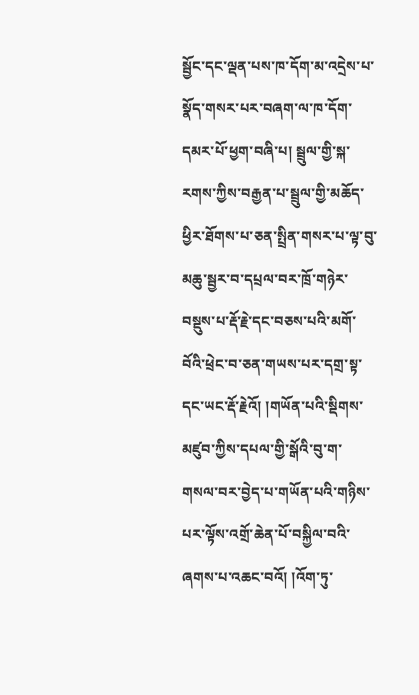སྦྱོང་དང་ལྡན་པས་ཁ་དོག་མ་འདྲེས་པ་སྣོད་གསར་པར་བཞག་ལ་ཁ་དོག་དམར་པོ་ཕྱག་བཞི་པ། སྦྲུལ་གྱི་སྐ་རགས་ཀྱིས་བརྒྱན་པ་སྦྲུལ་གྱི་མཆོད་ཕྱིར་ཐོགས་པ་ཅན་སྤྲིན་གསར་པ་ལྟ་བུ་མཆུ་སྦྱར་བ་དཔྲལ་བར་ཁྲོ་གཉེར་བསྡུས་པ་རྡོ་རྗེ་དང་བཅས་པའི་མགོ་བོའི་ཕྲེང་བ་ཅན་གཡས་པར་དགྲ་སྟ་དང་ཡང་རྡོ་རྗེའོ། །གཡོན་པའི་སྡིགས་མཛུབ་ཀྱིས་དཔལ་གྱི་སྒོའི་བུ་ག་གསལ་བར་བྱེད་པ་གཡོན་པའི་གཉིས་པར་ལྟོས་འགྲོ་ཆེན་པོ་བསྐྱིལ་བའི་ཞགས་པ་འཆང་བའོ། །འོག་ཏུ་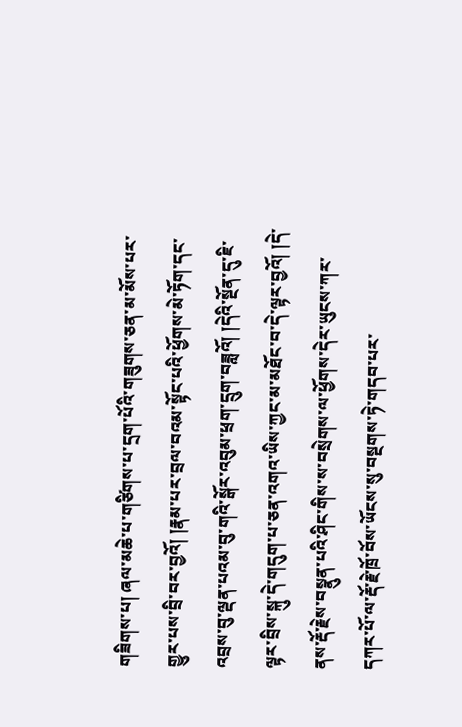གཟིགས་པ། ཞལ་མཆེ་པ་གཙིགས་པ་དྲག་པོའི་གཟུགས་ཅན་མ་མོས་པར་གྱུར་པས་བྲི་བར་བྱའོ། །རྣམ་པར་བྲལ་བའམ་སྟོང་པའི་ཕྱོགས་མེ་ཏོག་དང་འབྲས་བུ་ལྡན་པའམ་བུ་གའི་སྒོར་འབུམ་ཕྲག་དྲུག་བཟླའོ། །དེའི་སྔོན་དུ་ཇི་ལྟར་བྲིས་སྐུ་དེ་གདུག་པ་ཅན་འགའ་ཡིས་ཀྱང་མ་མཐོང་བ་དེ་ལྟར་བྱའོ། །དེ་ནས་རྡོ་རྗེས་བསྣུན་པའི་ཤིང་གིས་ས་བསྲེགས་ལ་ཕྱོགས་དེར་ཡུངས་ཀར་དཀར་པོ་ལ་རྡོ་རྗེ་ཁྲོ་བོས་ཡོངས་སུ་བསྔགས་ཏེ་གདབ་པར་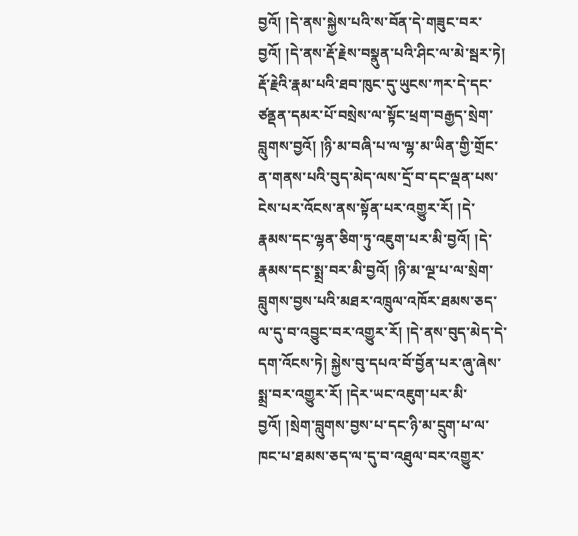བྱའོ། །དེ་ནས་སྐྱེས་པའི་ས་བོན་དེ་གཟུང་བར་བྱའོ། །དེ་ནས་རྡོ་རྗེས་བསྣུན་པའི་ཤིང་ལ་མེ་སྦར་ཏེ། རྡོ་རྗེའི་རྣམ་པའི་ཐབ་ཁུང་དུ་ཡུངས་ཀར་དེ་དང་ཙནྡན་དམར་པོ་བསྲེས་ལ་སྟོང་ཕྲག་བརྒྱད་སྲེག་བླུགས་བྱའོ། །ཉི་མ་བཞི་པ་ལ་ལྷ་མ་ཡིན་གྱི་གྲོང་ན་གནས་པའི་བུད་མེད་ལས་དྲོ་བ་དང་ལྡན་པས་ངེས་པར་འོངས་ནས་སྟོན་པར་འགྱུར་རོ། །དེ་རྣམས་དང་ལྷན་ཅིག་ཏུ་འཇུག་པར་མི་བྱའོ། །དེ་རྣམས་དང་སྨྲ་བར་མི་བྱའོ། །ཉི་མ་ལྔ་པ་ལ་སྲེག་བླུགས་བྱས་པའི་མཐར་འཁྲུལ་འཁོར་ཐམས་ཅད་ལ་དུ་བ་འབྱུང་བར་འགྱུར་རོ། །དེ་ནས་བུད་མེད་དེ་དག་འོངས་ཏེ། སྐྱེས་བུ་དཔའ་བོ་བྱོན་པར་ཞུ་ཞེས་སྨྲ་བར་འགྱུར་རོ། །དེར་ཡང་འཇུག་པར་མི་བྱའོ། །སྲེག་བླུགས་བྱས་པ་དང་ཉི་མ་དྲུག་པ་ལ་ཁང་པ་ཐམས་ཅད་ལ་དུ་བ་འཐུལ་བར་འགྱུར་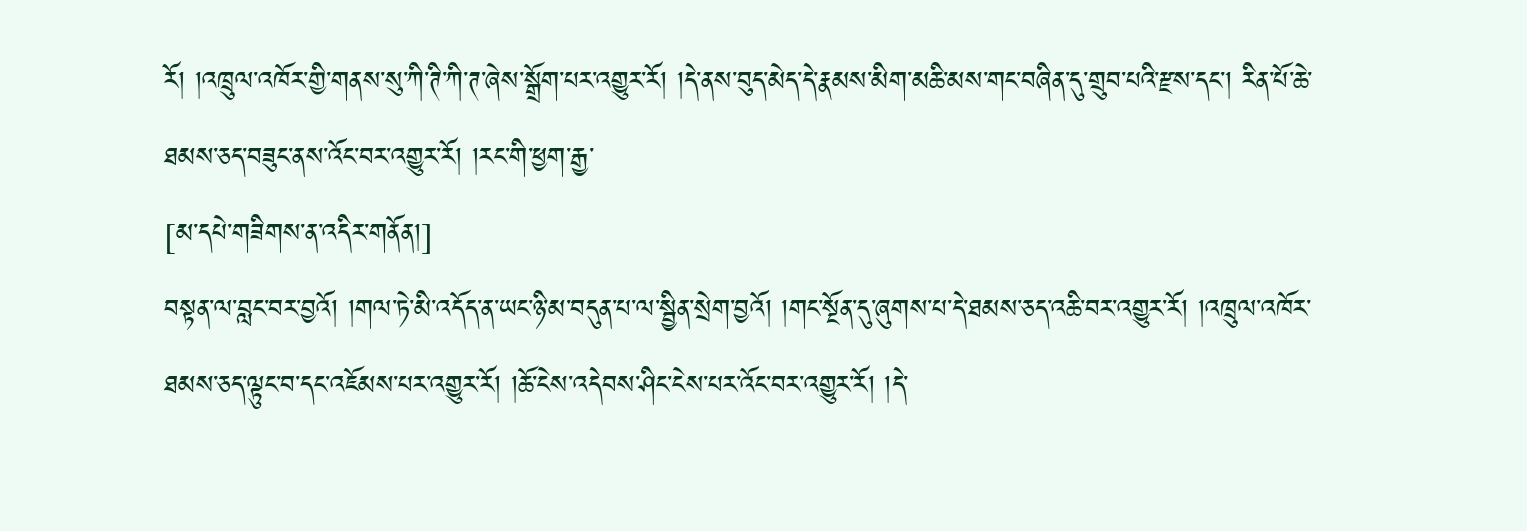རོ། །འཁྲུལ་འཁོར་གྱི་གནས་སུ་ཀི་ཊི་ཀི་ཊ་ཞེས་སྒྲོག་པར་འགྱུར་རོ། །དེ་ནས་བུད་མེད་དེ་རྣམས་མིག་མཆི་མས་གང་བཞིན་དུ་གྲུབ་པའི་རྫས་དང་། རིན་པོ་ཆེ་ཐམས་ཅད་བཟུང་ནས་འོང་བར་འགྱུར་རོ། །རང་གི་ཕྱག་རྒྱ་
[མ་དཔེ་གཟིགས་ན་འདིར་གནོན།]
བསྟན་ལ་བླང་བར་བྱའོ། །གལ་ཏེ་མི་འདོད་ན་ཡང་ཉི་མ་བདུན་པ་ལ་སྦྱིན་སྲེག་བྱའོ། །གང་སྔོན་དུ་ཞུགས་པ་དེ་ཐམས་ཅད་འཆི་བར་འགྱུར་རོ། །འཁྲུལ་འཁོར་ཐམས་ཅད་ལྟུང་བ་དང་འཇོམས་པར་འགྱུར་རོ། །ཆོ་ངེས་འདེབས་ཤིང་ངེས་པར་འོང་བར་འགྱུར་རོ། །དེ་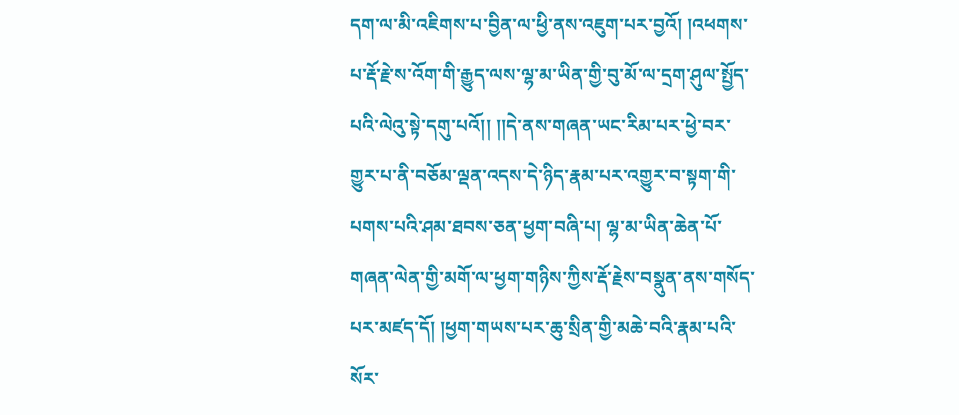དག་ལ་མི་འཇིགས་པ་བྱིན་ལ་ཕྱི་ནས་འཇུག་པར་བྱའོ། །འཕགས་པ་རྡོ་རྗེ་ས་འོག་གི་རྒྱུད་ལས་ལྷ་མ་ཡིན་གྱི་བུ་མོ་ལ་དྲག་ཤུལ་སྤྱོད་པའི་ལེའུ་སྟེ་དགུ་པའོ།། །།དེ་ནས་གཞན་ཡང་རིམ་པར་ཕྱེ་བར་གྱུར་པ་ནི་བཅོམ་ལྡན་འདས་དེ་ཉིད་རྣམ་པར་འགྱུར་བ་སྟག་གི་པགས་པའི་ཤམ་ཐབས་ཅན་ཕྱག་བཞི་པ། ལྷ་མ་ཡིན་ཆེན་པོ་གཞན་ལེན་གྱི་མགོ་ལ་ཕྱག་གཉིས་ཀྱིས་རྡོ་རྗེས་བསྣུན་ནས་གསོད་པར་མཛད་དོ། །ཕྱག་གཡས་པར་ཆུ་སྲིན་གྱི་མཆེ་བའི་རྣམ་པའི་སོར་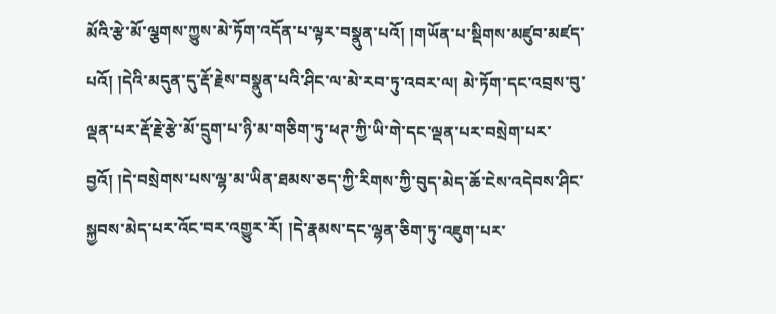མོའི་རྩེ་མོ་ལྕགས་ཀྱུས་མེ་ཏོག་འདོན་པ་ལྟར་བསྣུན་པའོ། །གཡོན་པ་སྡིགས་མཛུབ་མཛད་པའོ། །དེའི་མདུན་དུ་རྡོ་རྗེས་བསྣུན་པའི་ཤིང་ལ་མེ་རབ་ཏུ་འབར་ལ། མེ་ཏོག་དང་འབྲས་བུ་ལྡན་པར་རྡོ་རྗེ་རྩེ་མོ་དྲུག་པ་ཉི་མ་གཅིག་ཏུ་ཕཊ་ཀྱི་ཡི་གེ་དང་ལྡན་པར་བསྲེག་པར་བྱའོ། །དེ་བསྲེགས་པས་ལྷ་མ་ཡིན་ཐམས་ཅད་ཀྱི་རིགས་ཀྱི་བུད་མེད་ཆོ་ངེས་འདེབས་ཤིང་སྐྱབས་མེད་པར་འོང་བར་འགྱུར་རོ། །དེ་རྣམས་དང་ལྷན་ཅིག་ཏུ་འཇུག་པར་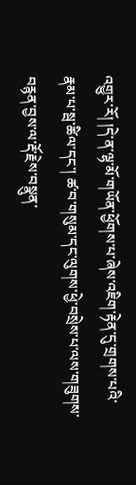འགྱུར་རོ། །དེ་ན་ལྷ་མོ་གཡོན་ཕྱོགས་པ་ཞེས་འཇིག་རྟེན་དུ་གྲགས་པའི་རྣམ་པ་སྦ་ཚིལ་དང་། ཚ་བ་གསུམ་དང་ལུགས་ཕྱེ་བསྲེས་པ་ལས་གཟུགས་བརྙན་བྱས་ལ་རྡོ་རྗེས་བསྣུན་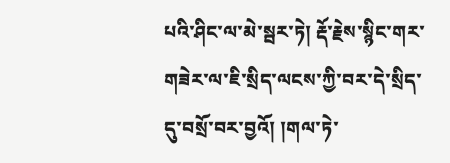པའི་ཤིང་ལ་མེ་སྦར་ཏེ། རྡོ་རྗེས་སྙིང་གར་གཟེར་ལ་ཇི་སྲིད་ལངས་ཀྱི་བར་དེ་སྲིད་དུ་བསྲོ་བར་བྱའོ། །གལ་ཏེ་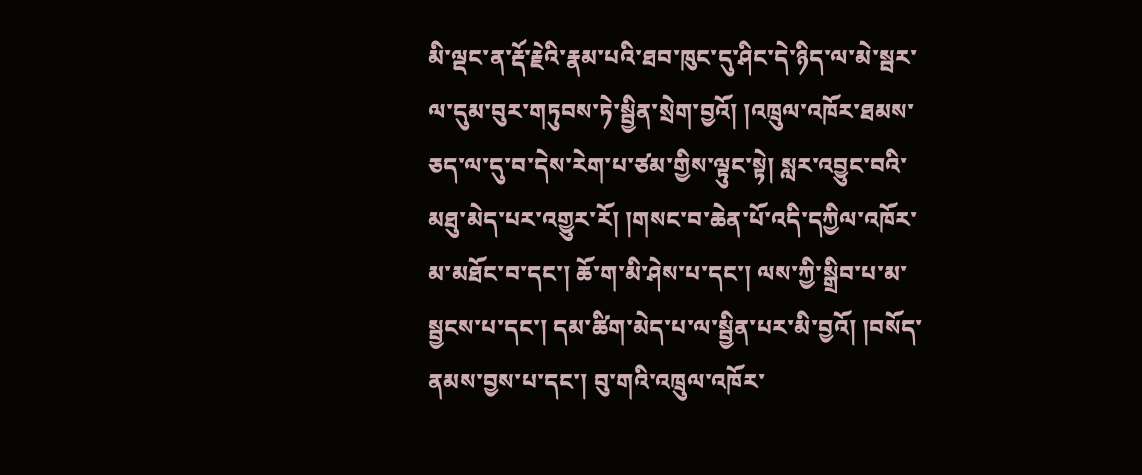མི་ལྡང་ན་རྡོ་རྗེའི་རྣམ་པའི་ཐབ་ཁུང་དུ་ཤིང་དེ་ཉིད་ལ་མེ་སྦར་ལ་དུམ་བུར་གཏུབས་ཏེ་སྦྱིན་སྲེག་བྱའོ། །འཁྲུལ་འཁོར་ཐམས་ཅད་ལ་དུ་བ་དེས་རེག་པ་ཙམ་གྱིས་ལྟུང་སྟེ། སླར་འབྱུང་བའི་མཐུ་མེད་པར་འགྱུར་རོ། །གསང་བ་ཆེན་པོ་འདི་དཀྱིལ་འཁོར་མ་མཐོང་བ་དང་། ཆོ་ག་མི་ཤེས་པ་དང་། ལས་ཀྱི་སྒྲིབ་པ་མ་སྦྱངས་པ་དང་། དམ་ཚིག་མེད་པ་ལ་སྦྱིན་པར་མི་བྱའོ། །བསོད་ནམས་བྱས་པ་དང་། བུ་གའི་འཁྲུལ་འཁོར་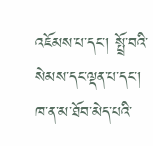འཇོམས་པ་དང་། སྤྲོ་བའི་སེམས་དང་ལྡན་པ་དང་། ཁ་ན་མ་ཐོབ་མེད་པའི་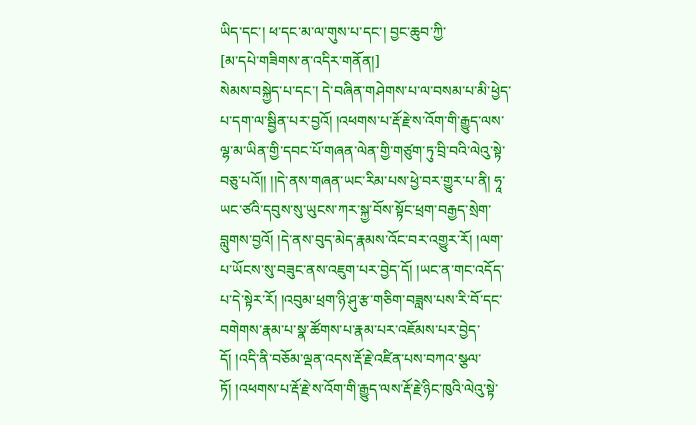ཡིད་དང་། ཕ་དང་མ་ལ་གུས་པ་དང་། བྱང་ཆུབ་ཀྱི་
[མ་དཔེ་གཟིགས་ན་འདིར་གནོན།]
སེམས་བསྐྱེད་པ་དང་། དེ་བཞིན་གཤེགས་པ་ལ་བསམ་པ་མི་ཕྱེད་པ་དག་ལ་སྦྱིན་པར་བྱའོ། །འཕགས་པ་རྡོ་རྗེ་ས་འོག་གི་རྒྱུད་ལས་ལྷ་མ་ཡིན་གྱི་དབང་པོ་གཞན་ལེན་གྱི་གཙུག་ཏུ་བྲི་བའི་ལེའུ་སྟེ་བཅུ་པའོ།། །།དེ་ནས་གཞན་ཡང་རིམ་པས་ཕྱེ་བར་གྱུར་པ་ནི། ཧཱ་ཡང་ཙའི་དབུས་སུ་ཡུངས་ཀར་སྐྱ་བོས་སྟོང་ཕྲག་བརྒྱད་སྲེག་བླུགས་བྱའོ། །དེ་ནས་བུད་མེད་རྣམས་འོང་བར་འགྱུར་རོ། །ལག་པ་ཡོངས་སུ་བཟུང་ནས་འཇུག་པར་བྱེད་དོ། །ཡང་ན་གང་འདོད་པ་དེ་སྟེར་རོ། །འབུམ་ཕྲག་ཉི་ཤུ་རྩ་གཅིག་བཟླས་པས་རི་བོ་དང་བགེགས་རྣམ་པ་སྣ་ཚོགས་པ་རྣམ་པར་འཇོམས་པར་བྱེད་དོ། །འདི་ནི་བཅོམ་ལྡན་འདས་རྡོ་རྗེ་འཛིན་པས་བཀའ་སྩལ་ཏོ། །འཕགས་པ་རྡོ་རྗེ་ས་འོག་གི་རྒྱུད་ལས་རྡོ་རྗེ་ཉིང་ཁུའི་ལེའུ་སྟེ་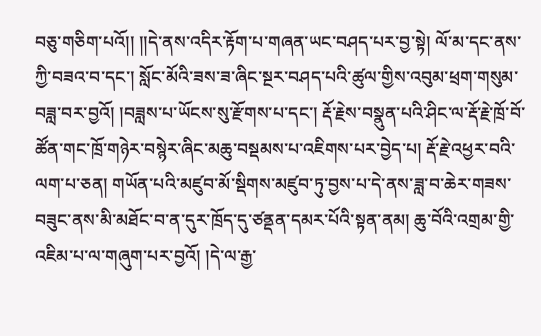བཅུ་གཅིག་པའོ།། །།དེ་ནས་འདིར་རྟོག་པ་གཞན་ཡང་བཤད་པར་བྱ་སྟེ། ལོ་མ་དང་ནས་ཀྱི་བཟའ་བ་དང་། སློང་མོའི་ཟས་ཟ་ཞིང་སྔར་བཤད་པའི་ཚུལ་གྱིས་འབུམ་ཕྲག་གསུམ་བཟླ་བར་བྱའོ། །བཟླས་པ་ཡོངས་སུ་རྫོགས་པ་དང་། རྡོ་རྗེས་བསྣུན་པའི་ཤིང་ལ་རྡོ་རྗེ་ཁྲོ་བོ་ཚོན་གང་ཁྲོ་གཉེར་བསྙེར་ཞིང་མཆུ་བསྡམས་པ་འཇིགས་པར་བྱེད་པ། རྡོ་རྗེ་འཕྱར་བའི་ལག་པ་ཅན། གཡོན་པའི་མཛུབ་མོ་སྡིགས་མཛུབ་ཏུ་བྱས་པ་དེ་ནས་ཟླ་བ་ཆེར་གཟས་བཟུང་ནས་མི་མཐོང་བ་ན་དུར་ཁྲོད་དུ་ཙནྡན་དམར་པོའི་སྟན་ནམ། ཆུ་བོའི་འགྲམ་གྱི་འཇིམ་པ་ལ་གཞུག་པར་བྱའོ། །དེ་ལ་རྒྱ་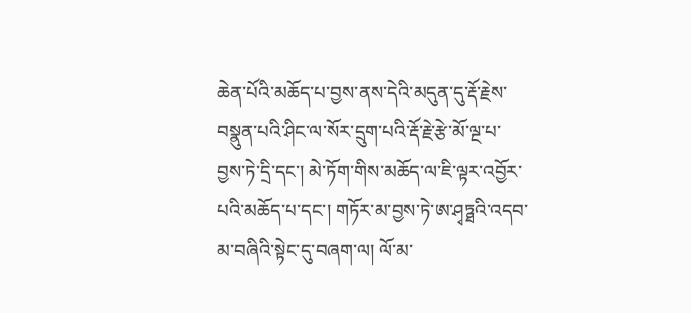ཆེན་པོའི་མཆོད་པ་བྱས་ནས་དེའི་མདུན་དུ་རྡོ་རྗེས་བསྣུན་པའི་ཤིང་ལ་སོར་དྲུག་པའི་རྡོ་རྗེ་རྩེ་མོ་ལྔ་པ་བྱས་ཏེ་དྲི་དང་། མེ་ཏོག་གིས་མཆོད་ལ་ཇི་ལྟར་འབྱོར་པའི་མཆོད་པ་དང་། གཏོར་མ་བྱས་ཏེ་ཨ་ཤྭཏྠའི་འདབ་མ་བཞིའི་སྟེང་དུ་བཞག་ལ། ལོ་མ་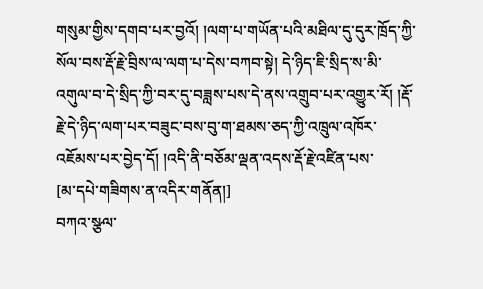གསུམ་གྱིས་དགབ་པར་བྱའོ། །ལག་པ་གཡོན་པའི་མཐིལ་དུ་དུར་ཁྲོད་ཀྱི་སོལ་བས་རྡོ་རྗེ་བྲིས་ལ་ལག་པ་དེས་བཀབ་སྟེ། དེ་ཉིད་ཇི་སྲིད་ས་མི་འགུལ་བ་དེ་སྲིད་ཀྱི་བར་དུ་བཟླས་པས་དེ་ནས་འགྲུབ་པར་འགྱུར་རོ། །རྡོ་རྗེ་དེ་ཉིད་ལག་པར་བཟུང་བས་བུ་ག་ཐམས་ཅད་ཀྱི་འཁྲུལ་འཁོར་འཇོམས་པར་བྱེད་དོ། །འདི་ནི་བཅོམ་ལྡན་འདས་རྡོ་རྗེ་འཛིན་པས་
[མ་དཔེ་གཟིགས་ན་འདིར་གནོན།]
བཀའ་སྩལ་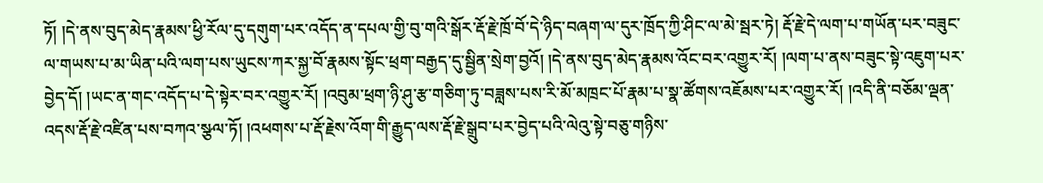ཏོ། །དེ་ནས་བུད་མེད་རྣམས་ཕྱི་རོལ་དུ་དགུག་པར་འདོད་ན་དཔལ་གྱི་བུ་གའི་སྒོར་རྡོ་རྗེ་ཁྲོ་བོ་དེ་ཉིད་བཞག་ལ་དུར་ཁྲོད་ཀྱི་ཤིང་ལ་མེ་སྦར་ཏེ། རྡོ་རྗེ་དེ་ལག་པ་གཡོན་པར་བཟུང་ལ་གཡས་པ་མ་ཡིན་པའི་ལག་པས་ཡུངས་ཀར་སྐྱ་བོ་རྣམས་སྟོང་ཕྲག་བརྒྱད་དུ་སྦྱིན་སྲེག་བྱའོ། །དེ་ནས་བུད་མེད་རྣམས་འོང་བར་འགྱུར་རོ། །ལག་པ་ནས་བཟུང་སྟེ་འཇུག་པར་བྱེད་དོ། །ཡང་ན་གང་འདོད་པ་དེ་སྟེར་བར་འགྱུར་རོ། །འབུམ་ཕྲག་ཉི་ཤུ་རྩ་གཅིག་ཏུ་བཟླས་པས་རི་མོ་མཁྲང་པོ་རྣམ་པ་སྣ་ཚོགས་འཇོམས་པར་འགྱུར་རོ། །འདི་ནི་བཅོམ་ལྡན་འདས་རྡོ་རྗེ་འཛིན་པས་བཀའ་སྩལ་ཏོ། །འཕགས་པ་རྡོ་རྗེས་འོག་གི་རྒྱུད་ལས་རྡོ་རྗེ་སྒྲུབ་པར་བྱེད་པའི་ལེའུ་སྟེ་བཅུ་གཉིས་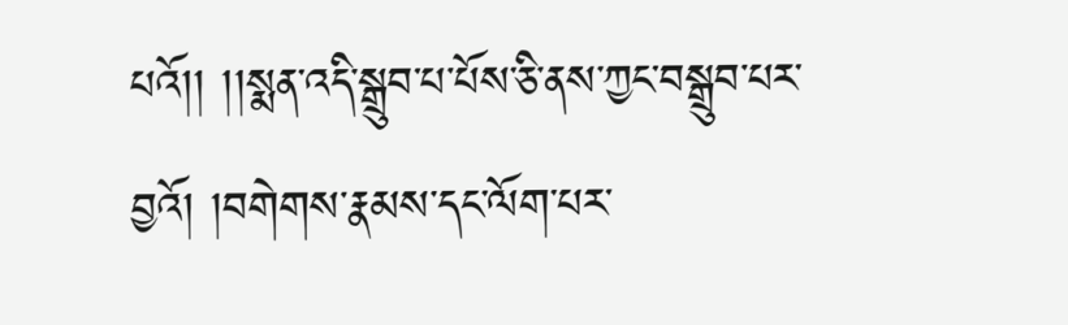པའོ།། །།སྨན་འདི་སྒྲུབ་པ་པོས་ཅི་ནས་ཀྱང་བསྒྲུབ་པར་བྱའོ། །བགེགས་རྣམས་དང་ལོག་པར་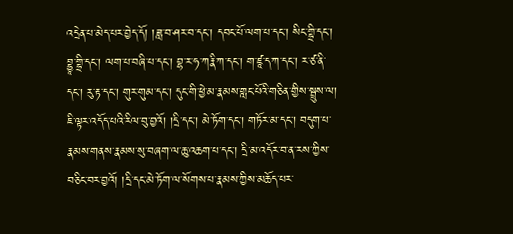འདྲེན་པ་མེད་པར་བྱེད་དོ། །ཟླ་བ་ཤར་བ་དང་། དབང་པོ་ལག་པ་དང་། སིང་གྷྲི་དང་། བྷྱཱ་གྷྲི་དང་། ལག་པ་བཞི་པ་དང་། བྷ་ར་ཧ་ཀརྣི་ཀ་དང་། ག་ཛཱ་ད་ཀ་དང་། ར་ཙ་ནི་དང་། རུ་རྟ་དང་། གུར་གུམ་དང་། དུང་གི་ཕྱེ་མ་རྣམས་གླང་པོའི་གཅིན་གྱིས་སྦྲུས་ལ། ཇི་ལྟར་འདོད་པའི་རིལ་བུ་བྱའོ། །དྲི་དང་། མེ་ཏོག་དང་། གཏོར་མ་དང་། བདུག་པ་རྣམས་གནས་རྣམས་སུ་བཞག་ལ་ཆུ་འཆག་པ་དང་། དྲི་མ་འདོར་བ་ན་རས་ཀྱིས་བཅིང་བར་བྱའོ། །དྲི་དང་མེ་ཏོག་ལ་སོགས་པ་རྣམས་ཀྱིས་མཆོད་པར་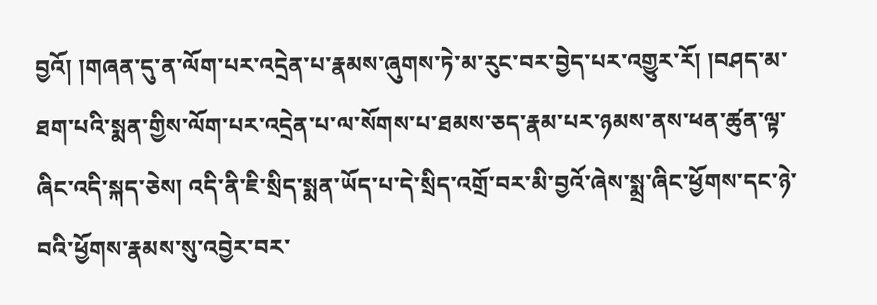བྱའོ། །གཞན་དུ་ན་ལོག་པར་འདྲེན་པ་རྣམས་ཞུགས་ཏེ་མ་རུང་བར་བྱེད་པར་འགྱུར་རོ། །བཤད་མ་ཐག་པའི་སྨན་གྱིས་ལོག་པར་འདྲེན་པ་ལ་སོགས་པ་ཐམས་ཅད་རྣམ་པར་ཉམས་ནས་ཕན་ཚུན་ལྟ་ཞིང་འདི་སྐད་ཅེས། འདི་ནི་ཇི་སྲིད་སྨན་ཡོད་པ་དེ་སྲིད་འགྲོ་བར་མི་བྱའོ་ཞེས་སྨྲ་ཞིང་ཕྱོགས་དང་ཉེ་བའི་ཕྱོགས་རྣམས་སུ་འབྱེར་བར་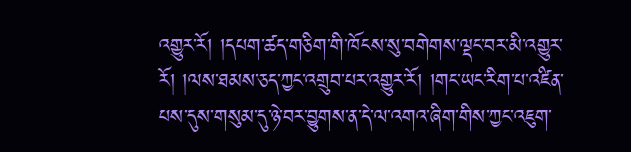འགྱུར་རོ། །དཔག་ཚད་གཅིག་གི་ཁོངས་སུ་བགེགས་ལྡང་བར་མི་འགྱུར་རོ། །ལས་ཐམས་ཅད་ཀྱང་འགྲུབ་པར་འགྱུར་རོ། །གང་ཡང་རིག་པ་འཛིན་པས་དུས་གསུམ་དུ་ཉེ་བར་བྱུགས་ན་དེ་ལ་འགའ་ཞིག་གིས་ཀྱང་འཇུག་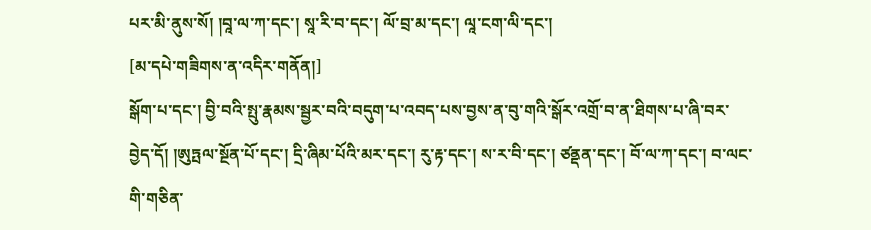པར་མི་ནུས་སོ། །བཱ་ལ་ཀ་དང་། སཱ་རི་བ་དང་། ལོ་བྲ་མ་དང་། ལཱ་ངག་ལི་དང་།
[མ་དཔེ་གཟིགས་ན་འདིར་གནོན།]
སྒོག་པ་དང་། བྱི་བའི་སྤུ་རྣམས་སྦྱར་བའི་བདུག་པ་འབད་པས་བྱས་ན་བུ་གའི་སྒོར་འགྲོ་བ་ན་ཐིགས་པ་ཞི་བར་བྱེད་དོ། །ཨུཏྤལ་སྔོན་པོ་དང་། དྲི་ཞིམ་པོའི་མར་དང་། རུ་རྟ་དང་། ས་ར་བི་དང་། ཙནྡན་དང་། བོ་ལ་ཀ་དང་། བ་ལང་གི་གཅིན་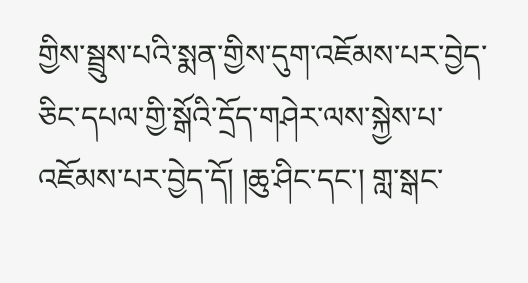གྱིས་སྦྲུས་པའི་སྨན་གྱིས་དུག་འཇོམས་པར་བྱེད་ཅིང་དཔལ་གྱི་སྒོའི་དྲོད་གཤེར་ལས་སྐྱེས་པ་འཇོམས་པར་བྱེད་དོ། །ཆུ་ཤིང་དང་། གླ་སྒང་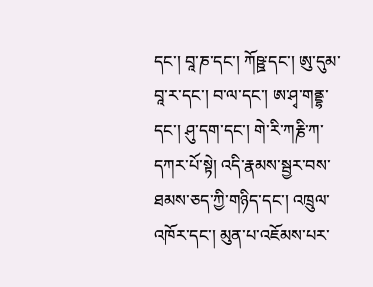དང་། བཱ་ཎ་དང་། ཀོཥྛ་དང་། ཨུ་དུམ་བཱ་ར་དང་། བ་ལ་དང་། ཨ་ཤྭ་གནྡྷ་དང་། ཤུ་དག་དང་། གེ་རི་ཀརྞི་ཀ་དཀར་པོ་སྟེ། འདི་རྣམས་སྦྱར་བས་ཐམས་ཅད་ཀྱི་གཉིད་དང་། འཁྲུལ་འཁོར་དང་། མུན་པ་འཇོམས་པར་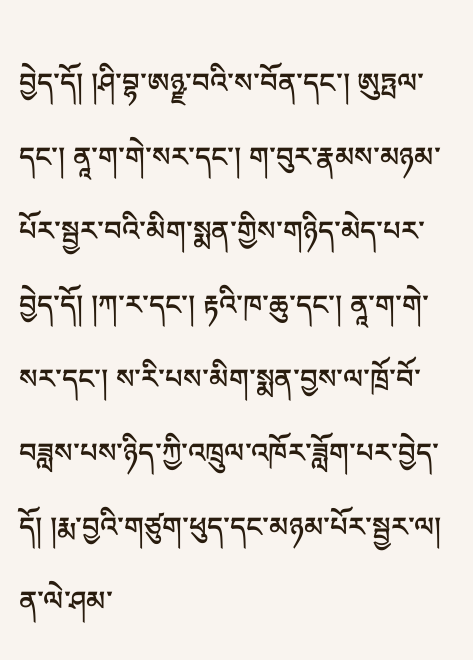བྱེད་དོ། །ཤི་བྷ་ཨཉྫ་བའི་ས་བོན་དང་། ཨུཏྤལ་དང་། ནཱ་ག་གེ་སར་དང་། ག་བུར་རྣམས་མཉམ་པོར་སྦྱར་བའི་མིག་སྨན་གྱིས་གཉིད་མེད་པར་བྱེད་དོ། །ཀ་ར་དང་། རྟའི་ཁ་ཆུ་དང་། ནཱ་ག་གེ་སར་དང་། ས་རི་པས་མིག་སྨན་བྱས་ལ་ཁྲོ་བོ་བཟླས་པས་ཉིད་ཀྱི་འཁྲུལ་འཁོར་ཟློག་པར་བྱེད་དོ། །རྨ་བྱའི་གཙུག་ཕུད་དང་མཉམ་པོར་སྦྱར་ལ། ན་ལེ་ཤམ་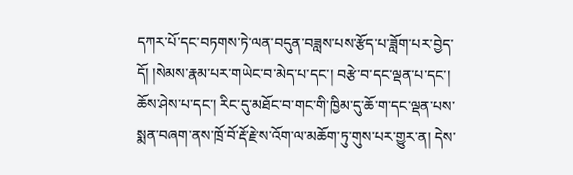དཀར་པོ་དང་བཏགས་ཏེ་ལན་བདུན་བཟླས་པས་རྩོད་པ་ཟློག་པར་བྱེད་དོ། །སེམས་རྣམ་པར་གཡེང་བ་མེད་པ་དང་། བརྩེ་བ་དང་ལྡན་པ་དང་། ཆོས་ཤེས་པ་དང་། རིང་དུ་མཐོང་བ་གང་གི་ཁྱིམ་དུ་ཆོ་ག་དང་ལྡན་པས་སྨན་བཞག་ནས་ཁྲོ་བོ་རྡོ་རྗེ་ས་འོག་ལ་མཆོག་ཏུ་གུས་པར་གྱུར་ན། དེས་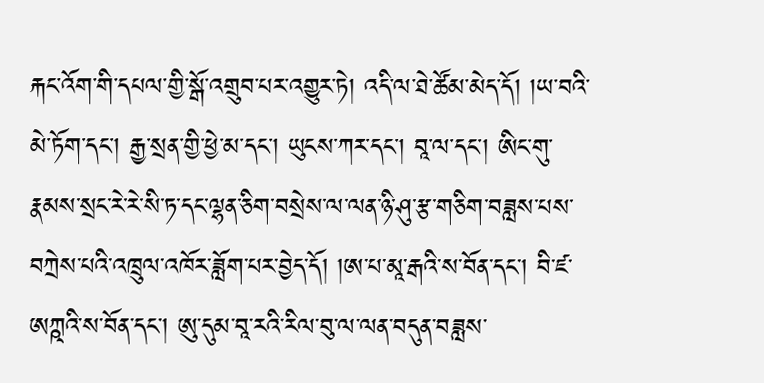རྐང་འོག་གི་དཔལ་གྱི་སྒོ་འགྲུབ་པར་འགྱུར་ཏེ། འདི་ལ་ཐེ་ཚོམ་མེད་དོ། །ཡ་བའི་མེ་ཏོག་དང་། རྒྱ་སྲན་གྱི་ཕྱེ་མ་དང་། ཡུངས་ཀར་དང་། བཱ་ལ་དང་། ཨིང་གུ་རྣམས་སྲང་རེ་རེ་སི་ཏ་དང་ལྷན་ཅིག་བསྲེས་ལ་ལན་ཉི་ཤུ་རྩ་གཅིག་བཟླས་པས་བཀྲེས་པའི་འཁྲུལ་འཁོར་ཟློག་པར་བྱེད་དོ། །ཨ་པ་མཱ་རྒའི་ས་བོན་དང་། བི་ཛ་ཨཀྵའི་ས་བོན་དང་། ཨུ་དུམ་བཱ་རའི་རིལ་བུ་ལ་ལན་བདུན་བཟླས་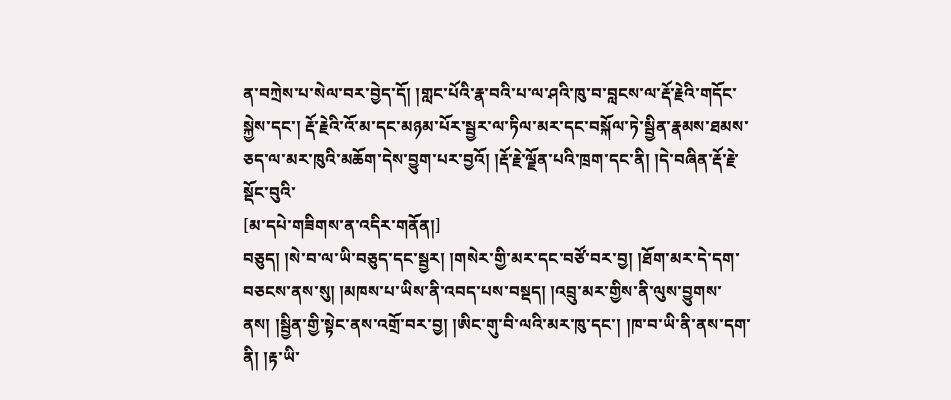ན་བཀྲེས་པ་སེལ་བར་བྱེད་དོ། །གླང་པོའི་རྣ་བའི་པ་ལ་ཤའི་ཁུ་བ་བླངས་ལ་རྡོ་རྗེའི་གདོང་སྐྱེས་དང་། རྡོ་རྗེའི་འོ་མ་དང་མཉམ་པོར་སྦྱར་ལ་ཏིལ་མར་དང་བསྐོལ་ཏེ་སྦྱིན་རྣམས་ཐམས་ཅད་ལ་མར་ཁུའི་མཆོག་དེས་བྱུག་པར་བྱའོ། །རྡོ་རྗེ་ལྗོན་པའི་ཁྲག་དང་ནི། །དེ་བཞིན་རྡོ་རྗེ་སྡོང་བུའི་
[མ་དཔེ་གཟིགས་ན་འདིར་གནོན།]
བཅུད། །སེ་བ་ལ་ཡི་བཅུད་དང་སྦྱར། །གསེར་གྱི་མར་དང་བཙོ་བར་བྱ། །ཐོག་མར་དེ་དག་བཅངས་ནས་སུ། །མཁས་པ་ཡིས་ནི་འབད་པས་བསྡད། །འབྲུ་མར་གྱིས་ནི་ལུས་བྱུགས་ནས། །སྦྱིན་གྱི་སྟེང་ནས་འགྲོ་བར་བྱ། །ཨིང་གུ་བི་ལའི་མར་ཁུ་དང་། །ཁ་བ་ཡི་ནི་ནས་དག་ནི། །རྟ་ཡི་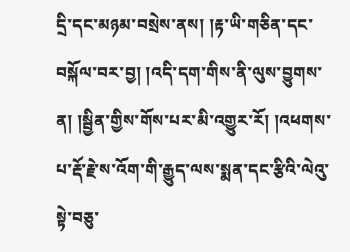དྲི་དང་མཉམ་བསྲེས་ནས། །རྟ་ཡི་གཅིན་དང་བསྐོལ་བར་བྱ། །འདི་དག་གིས་ནི་ལུས་བྱུགས་ན། །སྦྱིན་གྱིས་གོས་པར་མི་འགྱུར་རོ། །འཕགས་པ་རྡོ་རྗེ་ས་འོག་གི་རྒྱུད་ལས་སྨན་དང་རྩིའི་ལེའུ་སྟེ་བཅུ་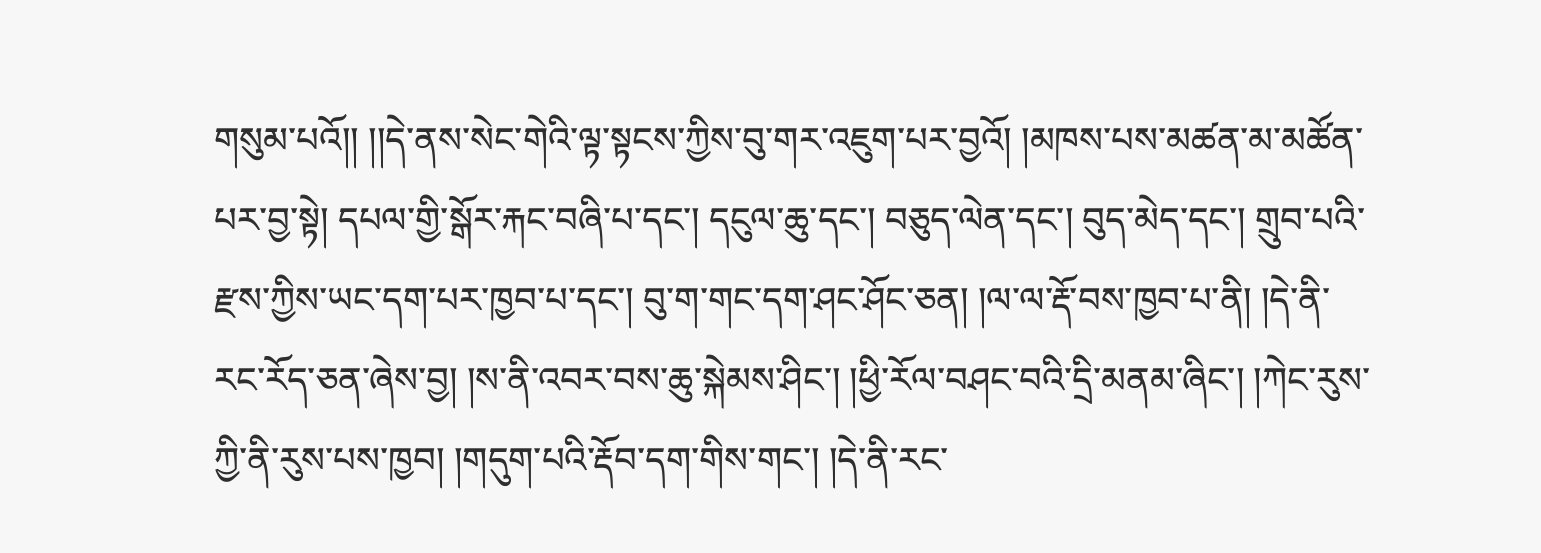གསུམ་པའོ།། །།དེ་ནས་སེང་གེའི་ལྟ་སྟངས་ཀྱིས་བུ་གར་འཇུག་པར་བྱའོ། །མཁས་པས་མཚན་མ་མཚོན་པར་བྱ་སྟེ། དཔལ་གྱི་སྒོར་རྐང་བཞི་པ་དང་། དངུལ་ཆུ་དང་། བཅུད་ལེན་དང་། བུད་མེད་དང་། གྲུབ་པའི་རྫས་ཀྱིས་ཡང་དག་པར་ཁྱབ་པ་དང་། བུ་ག་གང་དག་ཤང་ཤོང་ཅན། །ལ་ལ་རྡོ་བས་ཁྱབ་པ་ནི། །དེ་ནི་རང་རོད་ཅན་ཞེས་བྱ། །ས་ནི་འབར་བས་ཆུ་སྐེམས་ཤིང་། །ཕྱི་རོལ་བཤང་བའི་དྲི་མནམ་ཞིང་། །ཀེང་རུས་ཀྱི་ནི་རུས་པས་ཁྱབ། །གདུག་པའི་རྡོབ་དག་གིས་གང་། །དེ་ནི་རང་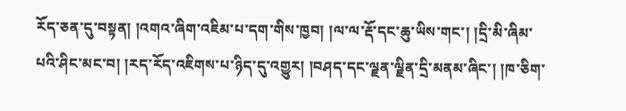རོད་ཅན་དུ་བསྟན། །འགའ་ཞིག་འཇིམ་པ་དག་གིས་ཁྱབ། །ལ་ལ་རྡོ་དང་ཆུ་ཡིས་གང་། །དྲི་མི་ཞིམ་པའི་ཤིང་མང་བ། །རད་རོད་འཇིགས་པ་ཉིད་དུ་འགྱུར། །བཤད་དང་ལྗན་ལྗིན་དྲི་མནམ་ཞིང་། །ཁ་ཅིག་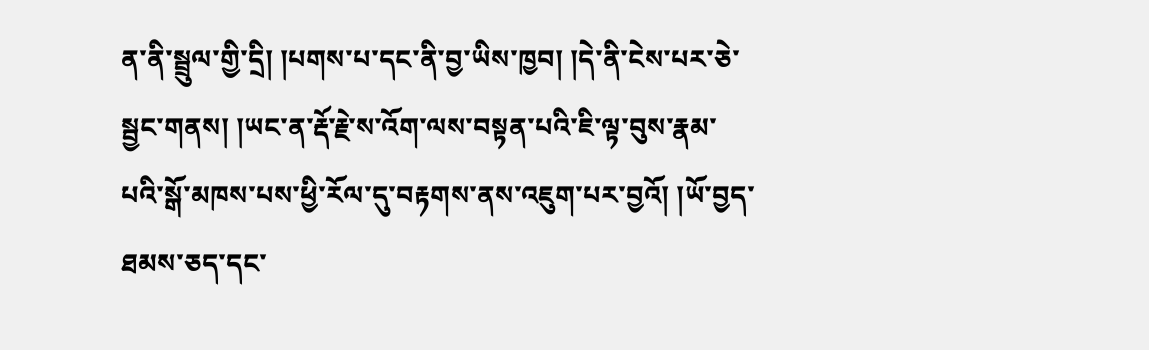ན་ནི་སྦྲུལ་གྱི་དྲི། །པགས་པ་དང་ནི་བྱ་ཡིས་ཁྱབ། །དེ་ནི་ངེས་པར་ཅེ་སྦྱང་གནས། །ཡང་ན་རྡོ་རྗེ་ས་འོག་ལས་བསྟན་པའི་ཇི་ལྟ་བུས་རྣམ་པའི་སྒོ་མཁས་པས་ཕྱི་རོལ་དུ་བརྟགས་ནས་འཇུག་པར་བྱའོ། །ཡོ་བྱད་ཐམས་ཅད་དང་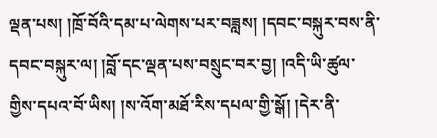ལྡན་པས། །ཁྲོ་བོའི་དམ་པ་ལེགས་པར་བཟླས། །དབང་བསྐུར་བས་ནི་དབང་བསྐུར་ལ། །བློ་དང་ལྡན་པས་བསྲུང་བར་བྱ། །འདི་ཡི་ཚུལ་གྱིས་དཔའ་བོ་ཡིས། །ས་འོག་མཐོ་རིས་དཔལ་གྱི་སྒོ། །དེར་ནི་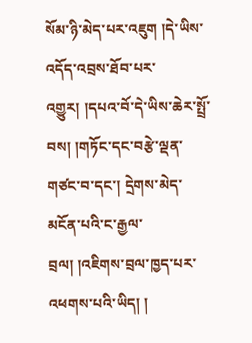སོམ་ཉི་མེད་པར་འཇུག །དེ་ཡིས་འདོད་འབྲས་ཐོབ་པར་འགྱུར། །དཔའ་བོ་དེ་ཡིས་ཆེར་སྤྲོ་བས། །གཏོང་དང་བརྩེ་ལྡན་གཙང་བ་དང་། དྲེགས་མེད་མངོན་པའི་ང་རྒྱལ་བྲལ། །འཇིགས་བྲལ་ཁྱད་པར་འཕགས་པའི་ཡིད། །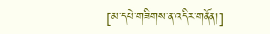[མ་དཔེ་གཟིགས་ན་འདིར་གནོན།]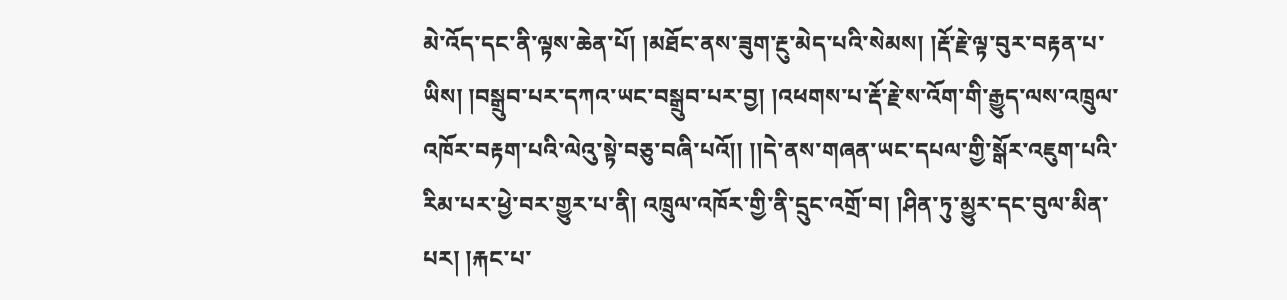མེ་འོད་དང་ནི་ལྟས་ཆེན་པོ། །མཐོང་ནས་ཟུག་རྔུ་མེད་པའི་སེམས། །རྡོ་རྗེ་ལྟ་བུར་བརྟན་པ་ཡིས། །བསྒྲུབ་པར་དཀའ་ཡང་བསྒྲུབ་པར་བྱ། །འཕགས་པ་རྡོ་རྗེ་ས་འོག་གི་རྒྱུད་ལས་འཁྲུལ་འཁོར་བརྟག་པའི་ལེའུ་སྟེ་བཅུ་བཞི་པའོ།། །།དེ་ནས་གཞན་ཡང་དཔལ་གྱི་སྒོར་འཇུག་པའི་རིམ་པར་ཕྱེ་བར་གྱུར་པ་ནི། འཁྲུལ་འཁོར་གྱི་ནི་དྲུང་འགྲོ་བ། །ཤིན་ཏུ་མྱུར་དང་བུལ་མིན་པར། །རྐང་པ་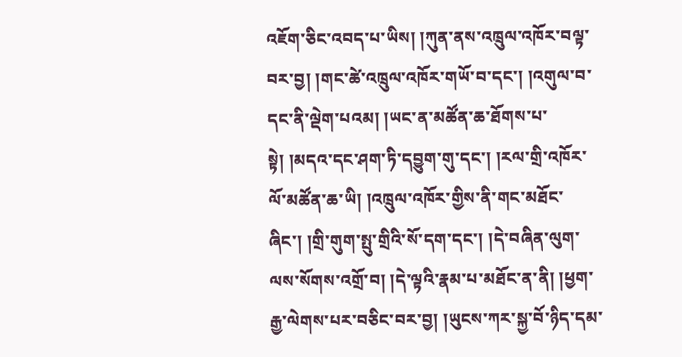འཇོག་ཅིང་འབད་པ་ཡིས། །ཀུན་ནས་འཁྲུལ་འཁོར་བལྟ་བར་བྱ། །གང་ཚེ་འཁྲུལ་འཁོར་གཡོ་བ་དང་། །འགུལ་བ་དང་ནི་ལྡེག་པའམ། །ཡང་ན་མཚོན་ཆ་ཐོགས་པ་སྟེ། །མདའ་དང་ཤག་ཏི་དབྱུག་གུ་དང་། །རལ་གྲི་འཁོར་ལོ་མཚོན་ཆ་ཡི། །འཁྲུལ་འཁོར་གྱིས་ནི་གང་མཐོང་ཞིང་། །གྲི་གུག་སྤུ་གྲིའི་སོ་དག་དང་། །དེ་བཞིན་ལུག་ལས་སོགས་འགྲོ་བ། །དེ་ལྟའི་རྣམ་པ་མཐོང་ན་ནི། །ཕྱག་རྒྱ་ལེགས་པར་བཅིང་བར་བྱ། །ཡུངས་ཀར་སྐྱ་བོ་ཉིད་དམ་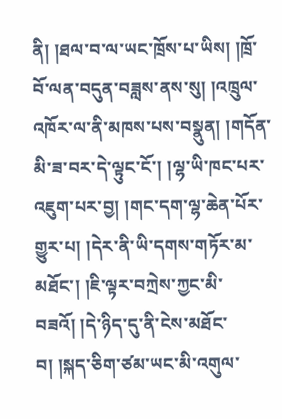ནི། །ཐལ་བ་ལ་ཡང་ཁྲོས་པ་ཡིས། །ཁྲོ་བོ་ལན་བདུན་བཟླས་ནས་སུ། །འཁྲུལ་འཁོར་ལ་ནི་མཁས་པས་བསྣུན། །གདོན་མི་ཟ་བར་དེ་ལྟུང་ངོ་། །ལྷ་ཡི་ཁང་པར་འཇུག་པར་བྱ། །གང་དག་ལྷ་ཆེན་པོར་གྱུར་པ། །དེར་ནི་ཡི་དགས་གཏོར་མ་མཐོང་། །ཇི་ལྟར་བཀྲེས་ཀྱང་མི་བཟའོ། །དེ་ཉིད་དུ་ནི་ངེས་མཐོང་བ། །སྐད་ཅིག་ཙམ་ཡང་མི་འགུལ་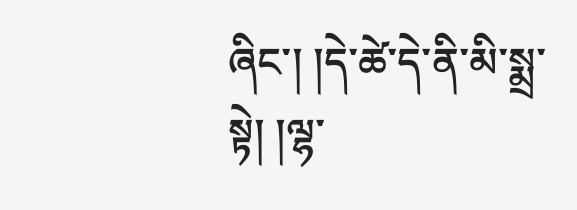ཞིང་། །དེ་ཚེ་དེ་ནི་མི་སྨྲ་སྟེ། །ལྷ་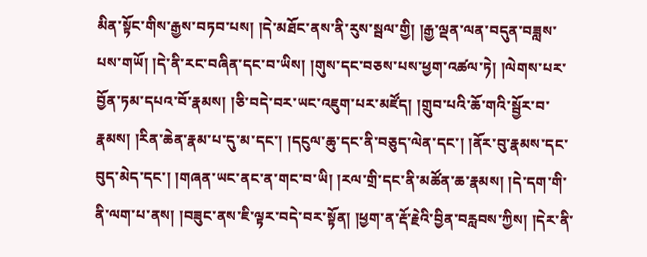མིན་སྟོང་གིས་རྒྱས་བཏབ་པས། །དེ་མཐོང་ནས་ནི་རུས་སྦལ་གྱི། །རྒྱ་ལྡན་ལན་བདུན་བཟླས་པས་གཡོ། །དེ་ནི་རང་བཞིན་དང་བ་ཡིས། །གུས་དང་བཅས་པས་ཕྱག་འཚལ་ཏེ། །ལེགས་པར་བྱོན་ཏམ་དཔའ་བོ་རྣམས། །ཅི་བདེ་བར་ཡང་འཇུག་པར་མཛོད། །གྲུབ་པའི་ཆོ་གའི་སྦྱོར་བ་རྣམས། །རིན་ཆེན་རྣམ་པ་དུ་མ་དང་། །དངུལ་ཆུ་དང་ནི་བཅུད་ལེན་དང་། །ནོར་བུ་རྣམས་དང་བུད་མེད་དང་། །གཞན་ཡང་ནང་ན་གང་བ་ཡི། །རལ་གྲི་དང་ནི་མཚོན་ཆ་རྣམས། །དེ་དག་གི་ནི་ལག་པ་ནས། །བཟུང་ནས་ཇི་ལྟར་བདེ་བར་སྟོན། །ཕྱག་ན་རྡོ་རྗེའི་བྱིན་བརླབས་ཀྱིས། །དེར་ནི་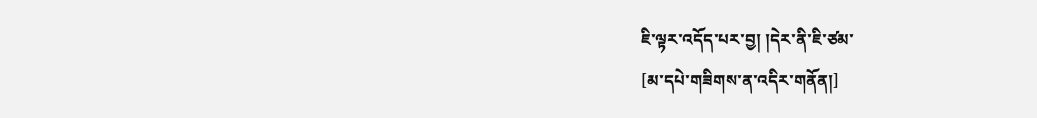ཇི་ལྟར་འདོད་པར་བྱ། །དེར་ནི་ཇི་ཙམ་
[མ་དཔེ་གཟིགས་ན་འདིར་གནོན།]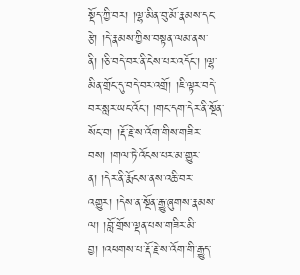སྡོད་ཀྱི་བར། །ལྷ་མིན་བུ་མོ་རྣམས་དང་རྩེ། །དེ་རྣམས་ཀྱིས་བསྟན་ལམ་ནས་ནི། །ཅི་བདེ་བར་ནི་ངེས་པར་འདོང་། །ལྷ་མིན་གྲོང་དུ་བདེ་བར་འགྲོ། །ཇི་ལྟར་བདེ་བར་སླར་ཡང་འོང་། །གང་དག་དེར་ནི་སྔོན་སོང་བ། །རྡོ་རྗེ་ས་འོག་གིས་གཟིར་བས། །གལ་ཏེ་འོངས་པར་མ་གྱུར་ན། །དེར་ནི་རྨོངས་ནས་འཆི་བར་འགྱུར། །དེས་ན་སྔོན་རྒྱུ་ཞུགས་རྣམས་ལ། །བློ་གྲོས་ལྡན་པས་གཟིར་མི་བྱ། །འཕགས་པ་རྡོ་རྗེ་ས་འོག་གི་རྒྱུད་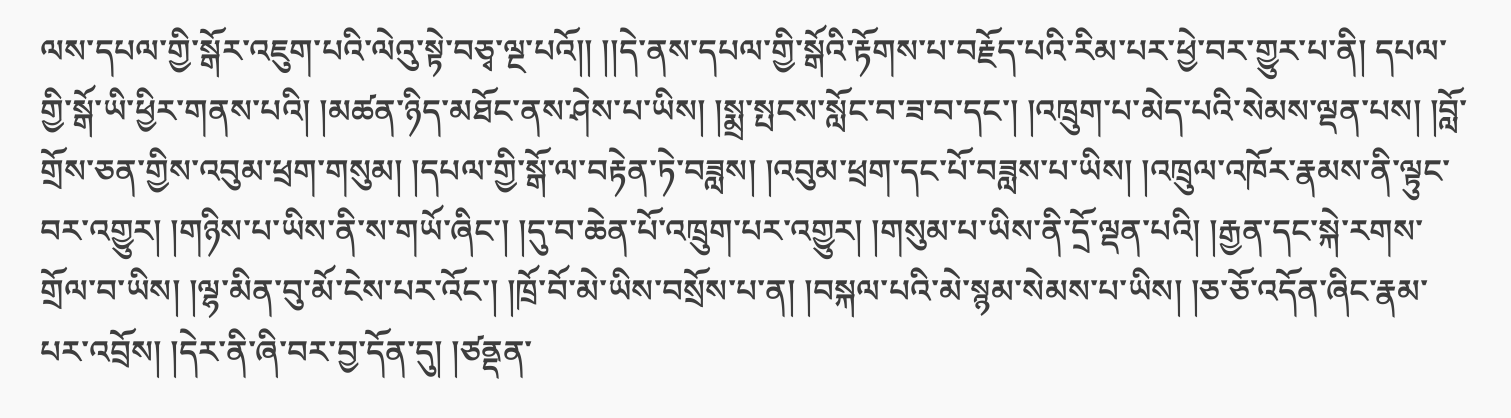ལས་དཔལ་གྱི་སྒོར་འཇུག་པའི་ལེའུ་སྟེ་བཅྭ་ལྔ་པའོ།། །།དེ་ནས་དཔལ་གྱི་སྒོའི་རྟོགས་པ་བརྗོད་པའི་རིམ་པར་ཕྱེ་བར་གྱུར་པ་ནི། དཔལ་གྱི་སྒོ་ཡི་ཕྱིར་གནས་པའི། །མཚན་ཉིད་མཐོང་ནས་ཤེས་པ་ཡིས། །སྨྲ་སྤངས་སློང་བ་ཟ་བ་དང་། །འཁྲུག་པ་མེད་པའི་སེམས་ལྡན་པས། །བློ་གྲོས་ཅན་གྱིས་འབུམ་ཕྲག་གསུམ། །དཔལ་གྱི་སྒོ་ལ་བརྟེན་ཏེ་བཟླས། །འབུམ་ཕྲག་དང་པོ་བཟླས་པ་ཡིས། །འཁྲུལ་འཁོར་རྣམས་ནི་ལྟུང་བར་འགྱུར། །གཉིས་པ་ཡིས་ནི་ས་གཡོ་ཞིང་། །དུ་བ་ཆེན་པོ་འཁྲུག་པར་འགྱུར། །གསུམ་པ་ཡིས་ནི་དྲོ་ལྡན་པའི། །རྒྱན་དང་སྐེ་རགས་གྲོལ་བ་ཡིས། །ལྷ་མིན་བུ་མོ་ངེས་པར་འོང་། །ཁྲོ་བོ་མེ་ཡིས་བསྲོས་པ་ན། །བསྐལ་པའི་མེ་སྙམ་སེམས་པ་ཡིས། །ཅ་ཅོ་འདོན་ཞིང་རྣམ་པར་འབྲོས། །དེར་ནི་ཞི་བར་བྱ་དོན་དུ། །ཙནྡན་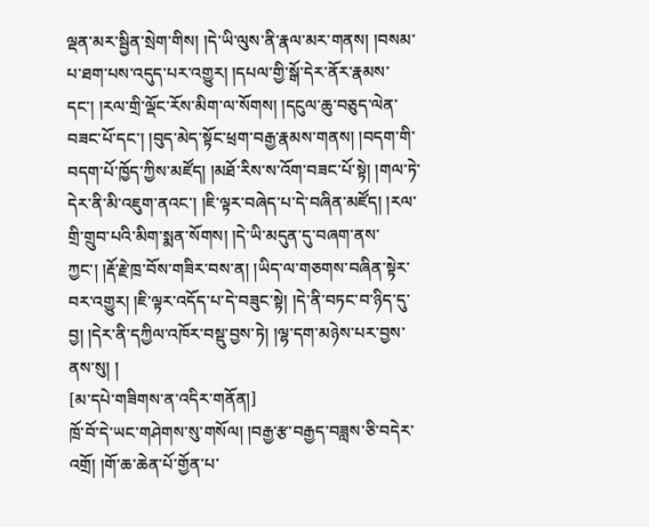ལྡན་མར་སྦྱིན་སྲེག་གིས། །དེ་ཡི་ལུས་ནི་རྣལ་མར་གནས། །བསམ་པ་ཐག་པས་འདུད་པར་འགྱུར། །དཔལ་གྱི་སྒོ་དེར་ནོར་རྣམས་དང་། །རལ་གྲི་ལྡོང་རོས་མིག་ལ་སོགས། །དངུལ་ཆུ་བཅུད་ལེན་བཟང་པོ་དང་། །བུད་མེད་སྟོང་ཕྲག་བརྒྱ་རྣམས་གནས། །བདག་གི་བདག་པོ་ཁྱོད་ཀྱིས་མཛོད། །མཐོ་རིས་ས་འོག་བཟང་པོ་སྟེ། །གལ་ཏེ་དེར་ནི་མི་འཇུག་ནའང་། །ཇི་ལྟར་བཞེད་པ་དེ་བཞིན་མཛོད། །རལ་གྲི་གྲུབ་པའི་མིག་སྨན་སོགས། །དེ་ཡི་མདུན་དུ་བཞག་ནས་ཀྱང་། །རྡོ་རྗེ་ཁྲ་བོས་གཟིར་བས་ན། །ཡིད་ལ་གཅགས་བཞིན་སྟེར་བར་འགྱུར། །ཇི་ལྟར་འདོད་པ་དེ་བཟུང་སྟེ། །དེ་ནི་བཏང་བ་ཉིད་དུ་བྱ། །དེར་ནི་དཀྱིལ་འཁོར་བསྡུ་བྱས་ཏེ། །ལྷ་དག་མཉེས་པར་བྱས་ནས་སུ། །
[མ་དཔེ་གཟིགས་ན་འདིར་གནོན།]
ཁྲོ་བོ་དེ་ཡང་གཤེགས་སུ་གསོལ། །བརྒྱ་རྩ་བརྒྱད་བཟླས་ཅི་བདེར་འགྲོ། །གོ་ཆ་ཆེན་པོ་གྱོན་པ་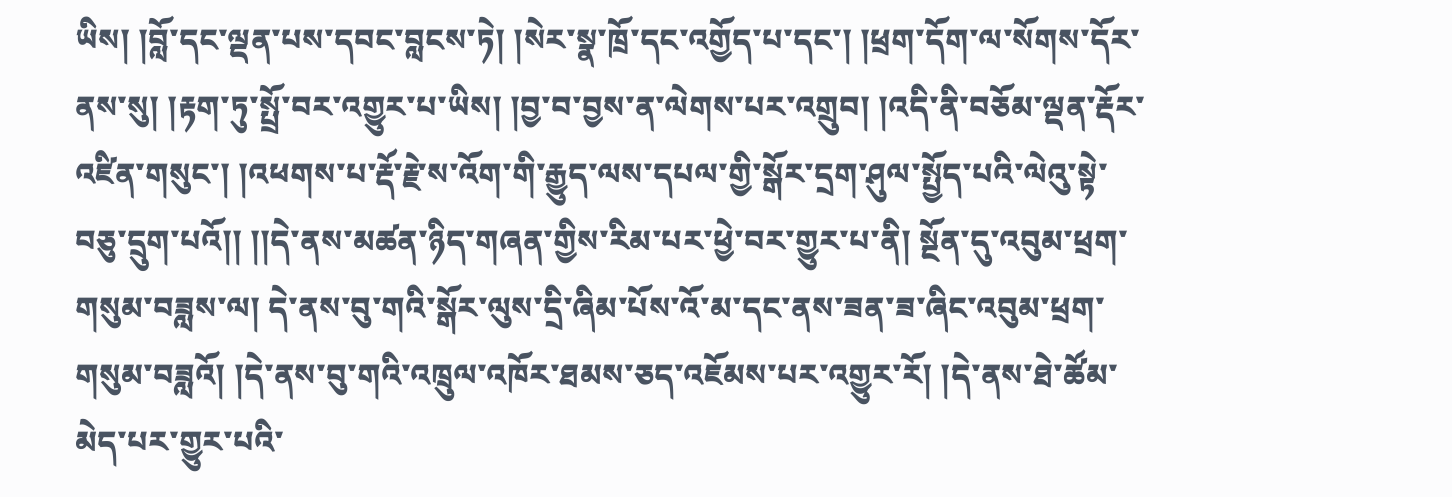ཡིས། །བློ་དང་ལྡན་པས་དབང་བླངས་ཏེ། །སེར་སྣ་ཁྲོ་དང་འགྱོད་པ་དང་། །ཕྲག་དོག་ལ་སོགས་དོར་ནས་སུ། །རྟག་ཏུ་སྤྲོ་བར་འགྱུར་པ་ཡིས། །བྱ་བ་བྱས་ན་ལེགས་པར་འགྲུབ། །འདི་ནི་བཅོམ་ལྡན་རྡོར་འཛིན་གསུང་། །འཕགས་པ་རྡོ་རྗེ་ས་འོག་གི་རྒྱུད་ལས་དཔལ་གྱི་སྒོར་དྲག་ཤུལ་སྤྱོད་པའི་ལེའུ་སྟེ་བཅུ་དྲུག་པའོ།། །།དེ་ནས་མཚན་ཉིད་གཞན་གྱིས་རིམ་པར་ཕྱེ་བར་གྱུར་པ་ནི། སྔོན་དུ་འབུམ་ཕྲག་གསུམ་བཟླས་ལ། དེ་ནས་བུ་གའི་སྒོར་ལུས་དྲི་ཞིམ་པོས་འོ་མ་དང་ནས་ཟན་ཟ་ཞིང་འབུམ་ཕྲག་གསུམ་བཟླའོ། །དེ་ནས་བུ་གའི་འཁྲུལ་འཁོར་ཐམས་ཅད་འཇོམས་པར་འགྱུར་རོ། །དེ་ནས་ཐེ་ཚོམ་མེད་པར་གྱུར་པའི་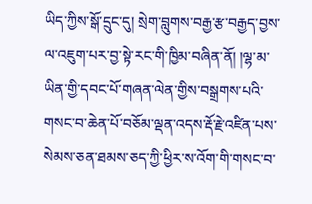ཡིད་ཀྱིས་སྒོ་དྲུང་དུ། སྲེག་བླུགས་བརྒྱ་རྩ་བརྒྱད་བྱས་ལ་འཇུག་པར་བྱ་སྟེ་རང་གི་ཁྱིམ་བཞིན་ནོ། །ལྷ་མ་ཡིན་གྱི་དབང་པོ་གཞན་ལེན་གྱིས་བསྒྲགས་པའི་གསང་བ་ཆེན་པོ་བཅོམ་ལྡན་འདས་རྡོ་རྗེ་འཛིན་པས་སེམས་ཅན་ཐམས་ཅད་ཀྱི་ཕྱིར་ས་འོག་གི་གསང་བ་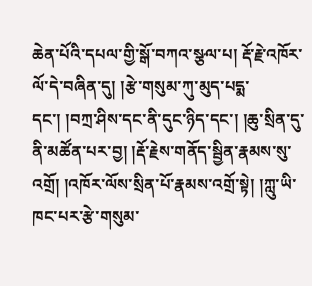ཆེན་པོའི་དཔལ་གྱི་སྒོ་བཀའ་སྩལ་པ། རྡོ་རྗེ་འཁོར་ལོ་དེ་བཞིན་དུ། །རྩེ་གསུམ་ཀུ་མུད་པདྨ་དང་། །བཀྲ་ཤིས་དང་ནི་དུང་ཉིད་དང་། །ཆུ་སྲིན་དུ་ནི་མཚོན་པར་བྱ། །རྡོ་རྗེས་གནོད་སྦྱིན་རྣམས་སུ་འགྲོ། །འཁོར་ལོས་སྲིན་པོ་རྣམས་འགྲོ་སྟེ། །ཀླུ་ཡི་ཁང་པར་རྩེ་གསུམ་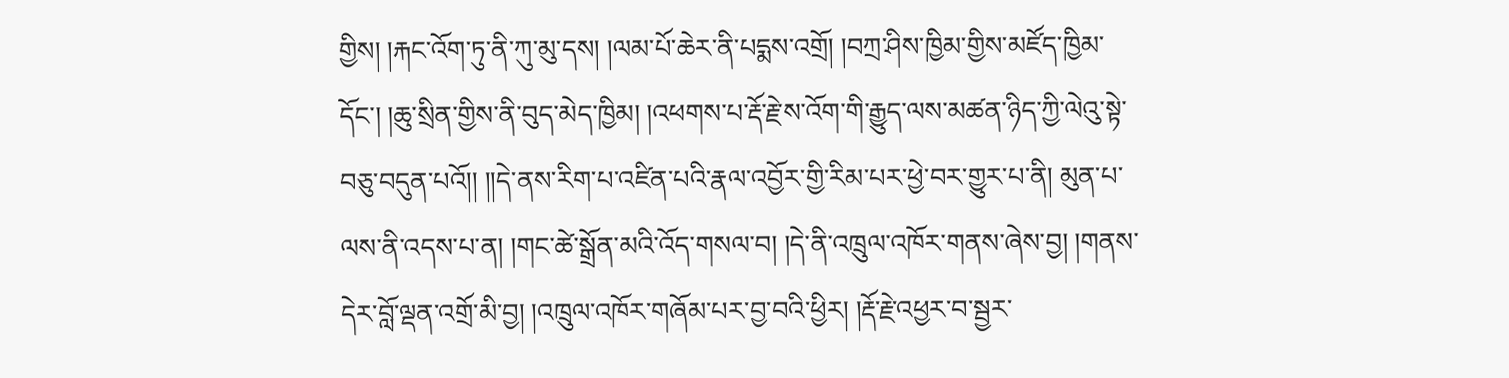གྱིས། །རྐང་འོག་ཏུ་ནི་ཀུ་མུ་དས། །ལམ་པོ་ཆེར་ནི་པདྨས་འགྲོ། །བཀྲ་ཤིས་ཁྱིམ་གྱིས་མཛོད་ཁྱིམ་དོང་། །ཆུ་སྲིན་གྱིས་ནི་བུད་མེད་ཁྱིམ། །འཕགས་པ་རྡོ་རྗེ་ས་འོག་གི་རྒྱུད་ལས་མཚན་ཉིད་ཀྱི་ལེའུ་སྟེ་བཅུ་བདུན་པའོ།། །།དེ་ནས་རིག་པ་འཛིན་པའི་རྣལ་འབྱོར་གྱི་རིམ་པར་ཕྱེ་བར་གྱུར་པ་ནི། མུན་པ་ལས་ནི་འདས་པ་ན། །གང་ཚེ་སྒྲོན་མའི་འོད་གསལ་བ། །དེ་ནི་འཁྲུལ་འཁོར་གནས་ཞེས་བྱ། །གནས་དེར་བློ་ལྡན་འགྲོ་མི་བྱ། །འཁྲུལ་འཁོར་གཞོམ་པར་བྱ་བའི་ཕྱིར། །རྡོ་རྗེ་འཕྱར་བ་སྦྱར་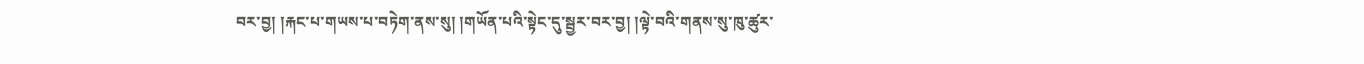བར་བྱ། །རྐང་པ་གཡས་པ་བཏེག་ནས་སུ། །གཡོན་པའི་སྟེང་དུ་སྦྱར་བར་བྱ། །ལྟེ་བའི་གནས་སུ་ཁུ་ཚུར་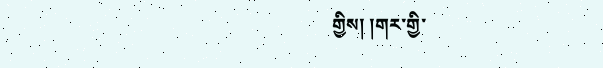གྱིས། །གར་གྱི་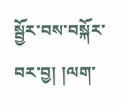སྦྱོར་བས་བསྐོར་བར་བྱ། །ལག་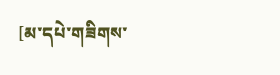[མ་དཔེ་གཟིགས་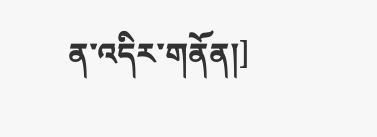ན་འདིར་གནོན།]